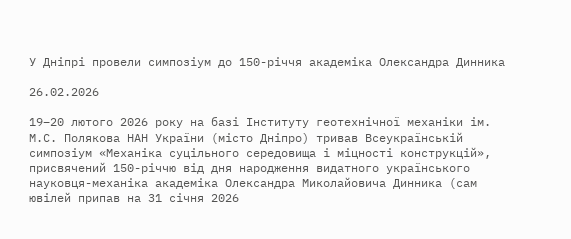У Дніпрі провели симпозіум до 150-річчя академіка Олександра Динника

26.02.2026

19–20 лютого 2026 року на базі Інституту геотехнічної механіки ім. М.С. Полякова НАН України (місто Дніпро) тривав Всеукраїнській симпозіум «Механіка суцільного середовища і міцності конструкцій», присвячений 150-річчю від дня народження видатного українського науковця-механіка академіка Олександра Миколайовича Динника (сам ювілей припав на 31 січня 2026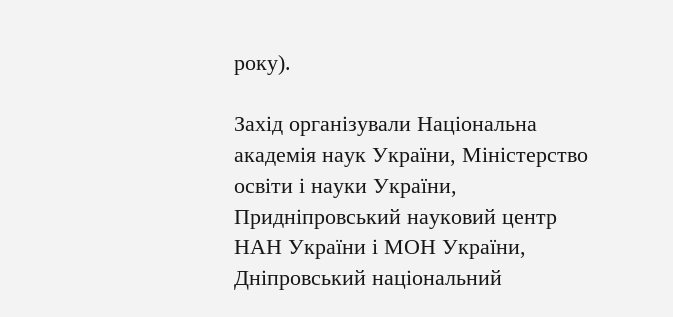року).

Захід організували Національна академія наук України, Міністерство освіти і науки України, Придніпровський науковий центр НАН України і МОН України, Дніпровський національний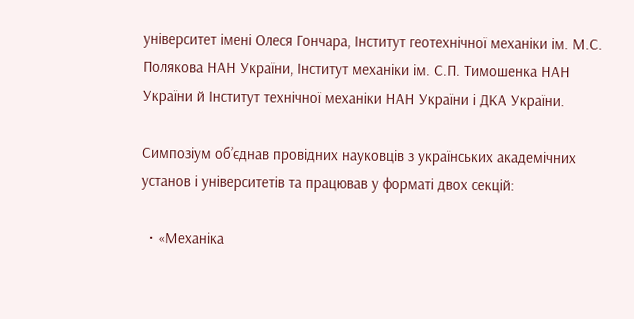університет імені Олеся Гончара, Інститут геотехнічної механіки ім. М.С. Полякова НАН України, Інститут механіки ім. С.П. Тимошенка НАН України й Інститут технічної механіки НАН України і ДКА України.

Симпозіум об’єднав провідних науковців з українських академічних установ і університетів та працював у форматі двох секцій:

  • «Механіка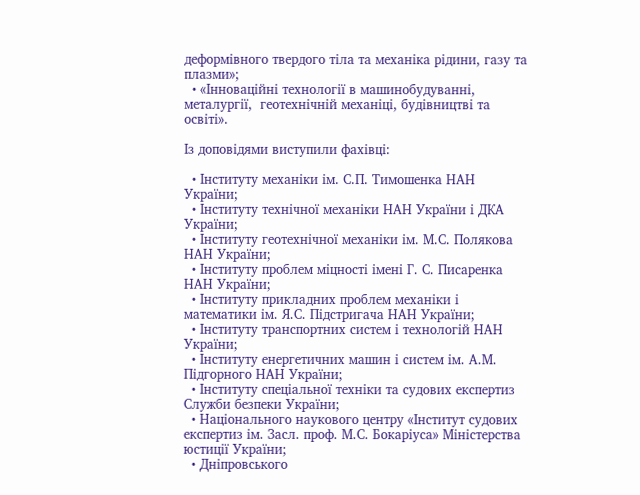деформівного твердого тіла та механіка рідини, газу та плазми»;
  • «Інноваційні технології в машинобудуванні, металургії,  геотехнічній механіці, будівництві та освіті».

Із доповідями виступили фахівці:

  • Інституту механіки ім. С.П. Тимошенка НАН України;
  • Інституту технічної механіки НАН України і ДКА України;
  • Інституту геотехнічної механіки ім. М.С. Полякова НАН України;
  • Інституту проблем міцності імені Г. С. Писаренка НАН України;
  • Інституту прикладних проблем механіки і математики iм. Я.С. Підстригача НАН України;
  • Інституту транспортних систем і технологій НАН України;
  • Інституту енергетичних машин і систем ім. А.М. Підгорного НАН України;
  • Інституту спеціальної техніки та судових експертиз Служби безпеки України;
  • Національного наукового центру «Інститут судових експертиз ім. Засл. проф. М.С. Бокаріуса» Міністерства юстиції України;
  • Дніпровського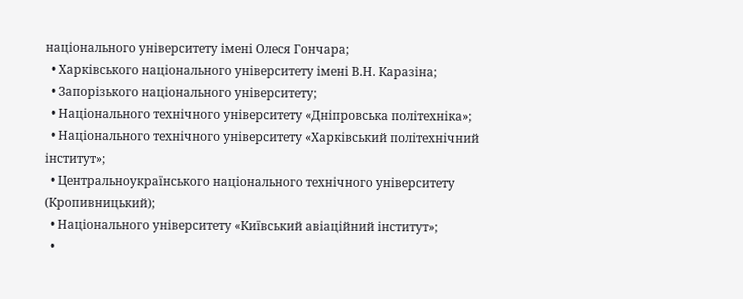національного університету імені Олеся Гончара;
  • Харківського національного університету імені В.Н. Каразіна;
  • Запорізького національного університету;
  • Національного технічного університету «Дніпровська політехніка»;
  • Національного технічного університету «Харківський політехнічний інститут»;
  • Центральноукраїнського національного технічного університету (Кропивницький);
  • Національного університету «Київський авіаційний інститут»;
  •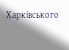Харківського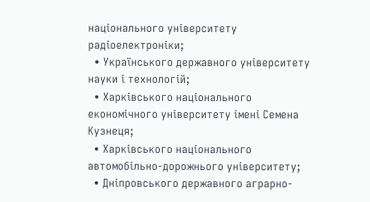національного університету радіоелектроніки;
  • Українського державного університету науки і технологій;
  • Харківського національного економічного університету імені Семена Кузнеця;
  • Харківського національного автомобільно-дорожнього університету;
  • Дніпровського державного аграрно-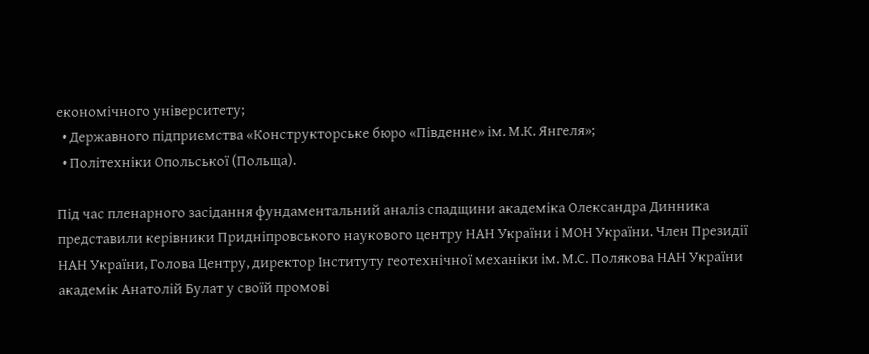економічного університету;
  • Державного підприємства «Конструкторське бюро «Південне» ім. М.К. Янгеля»;
  • Політехніки Опольської (Польща).

Під час пленарного засідання фундаментальний аналіз спадщини академіка Олександра Динника представили керівники Придніпровського наукового центру НАН України і МОН України. Член Президії НАН України, Голова Центру, директор Інституту геотехнічної механіки ім. М.С. Полякова НАН України академік Анатолій Булат у своїй промові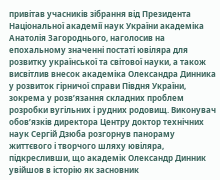привітав учасників зібрання від Президента Національної академії наук України академіка Анатолія Загороднього, наголосив на епохальному значенні постаті ювіляра для розвитку української та світової науки, а також висвітлив внесок академіка Олександра Динника у розвиток гірничої справи Півдня України, зокрема у розв’язання складних проблем розробки вугільних і рудних родовищ. Виконувач обов’язків директора Центру доктор технічних наук Сергій Дзюба розгорнув панораму життєвого і творчого шляху ювіляра, підкресливши, що академік Олександр Динник увійшов в історію як засновник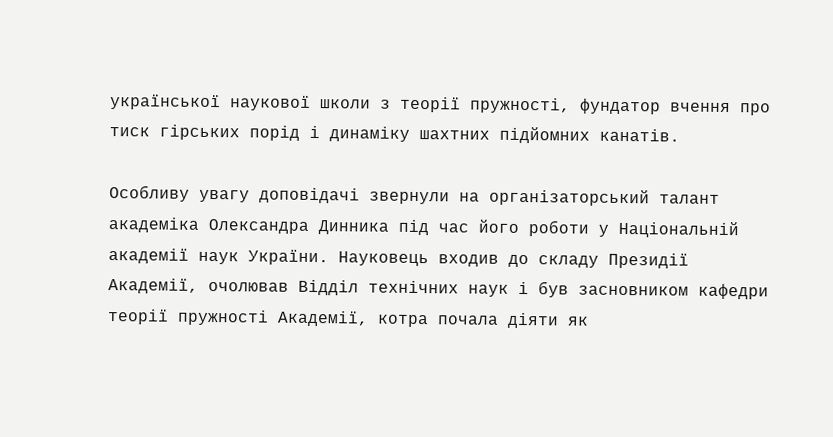української наукової школи з теорії пружності, фундатор вчення про тиск гірських порід і динаміку шахтних підйомних канатів.

Особливу увагу доповідачі звернули на організаторський талант академіка Олександра Динника під час його роботи у Національній академії наук України. Науковець входив до складу Президії Академії, очолював Відділ технічних наук і був засновником кафедри теорії пружності Академії, котра почала діяти як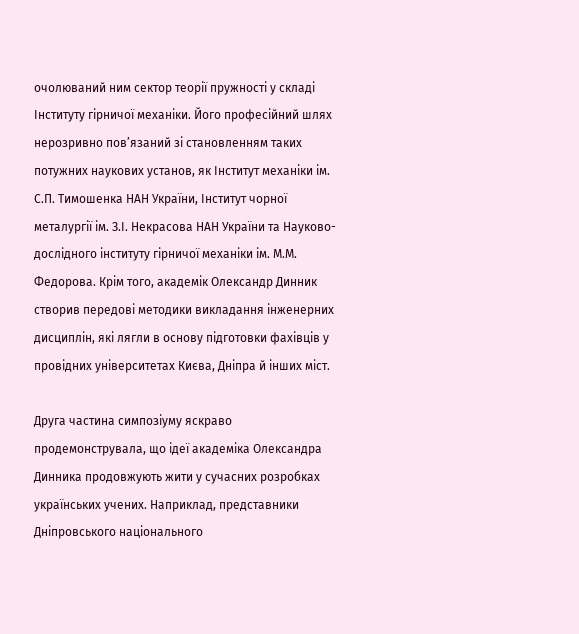очолюваний ним сектор теорії пружності у складі Інституту гірничої механіки. Його професійний шлях нерозривно пов’язаний зі становленням таких потужних наукових установ, як Інститут механіки ім. С.П. Тимошенка НАН України, Інститут чорної металургії ім. З.І. Некрасова НАН України та Науково-дослідного інституту гірничої механіки ім. М.М. Федорова. Крім того, академік Олександр Динник створив передові методики викладання інженерних дисциплін, які лягли в основу підготовки фахівців у провідних університетах Києва, Дніпра й інших міст.

Друга частина симпозіуму яскраво продемонструвала, що ідеї академіка Олександра Динника продовжують жити у сучасних розробках українських учених. Наприклад, представники Дніпровського національного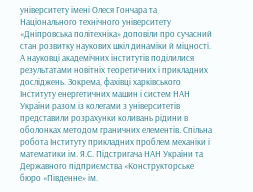університету імені Олеся Гончара та Національного технічного університету «Дніпровська політехніка» доповіли про сучасний стан розвитку наукових шкіл динаміки й міцності. А науковці академічних інститутів поділилися результатами новітніх теоретичних і прикладних досліджень. Зокрема, фахівці харківського Інституту енергетичних машин і систем НАН України разом із колегами з університетів представили розрахунки коливань рідини в оболонках методом граничних елементів. Спільна робота Інституту прикладних проблем механіки і математики ім. Я.С. Підстригача НАН України та Державного підприємства «Конструкторське бюро «Південне» ім.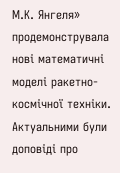М.К. Янгеля» продемонструвала нові математичні моделі ракетно-космічної техніки. Актуальними були доповіді про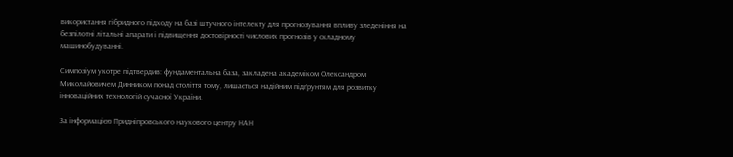використання гібридного підходу на базі штучного інтелекту для прогнозування впливу зледеніння на безпілотні літальні апарати і підвищення достовірності числових прогнозів у складному машинобудуванні.

Симпозіум укотре підтвердив: фундаментальна база, закладена академіком Олександром Миколайовичем Динником понад століття тому, лишається надійним підґрунтям для розвитку інноваційних технологій сучасної України.

За інформацією Придніпровського наукового центру НАН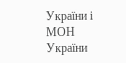України і МОН України